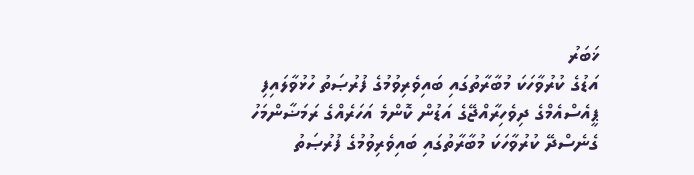ޚަބަރު
އަޑުގެ ކުރުވާހަކަ މުބާރާތުގައި ބައިވެރިވުމުގެ ފުރުޞަތު ހުޅުވާލައިފި
ޕީއެސްއެމްގެ ދިވެހިރާއްޖޭގެ އަޑުން ކޮންމެ އަހަރެއްގެ ރަމަޟާންމަހު ގެނެސްދޭ ކުރުވާހަކަ މުބާރާތުގައި ބައިވެރިވުމުގެ ފުރުޞަތު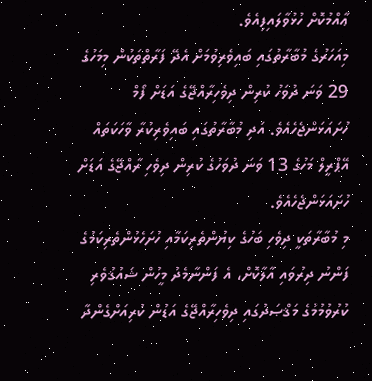ޢާއްމުކޮށް ހުޅުވާލައިފިއެވެ.
މިއަހަރުގެ މުބާރާތުގައި ބައިވެރިވުމަށް އެދޭ ފަރާތްތަކުން މިމަހުގެ 29 ވަނަ ދުވަހު ކުރިން ދިވެހިރާއްޖޭގެ އަޑަށް ފޯމް ހުށައަޅަންޖެހެއެވެ. އަދި މުބާރާތުގައި ބައިވެރިކުރާ ވާހަކަތައް އޭޕްރީލް މަހުގެ 13 ވަނަ ދުވަހުގެ ކުރިން ދިވެހި ރާއްޖޭގެ އަޑަށް ހުށައަޅަންޖެހެއެވެ.
މި މުބާރާތަކީ ދިވެހި ބަހުގެ ކިޔުންތެރިކަމާއި ހުށަހެޅުންތެރިކަމުގެ ފަންނު ދިރުވައި އާލާކޮށް، އެ ފަންނާމެދު މީހުން ޝައުޤުވެރި ކުރުވުމުމުގެ މަޤްޞަދުގައި ދިވެހިރާއްޖޭގެ އަޑުން ކުރިއަށްގެންދާ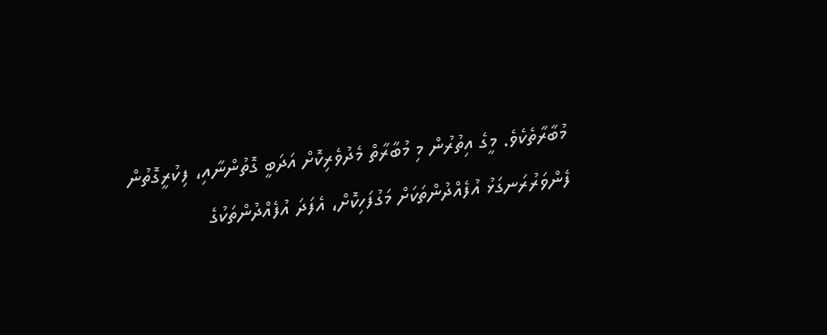މުބާރާތެކެވެ. މީގެ އިތުރުން މި މުބާރާތް މެދުވެރިކޮށް އަދަބީ ގޮތުންނާއި، ފިކުރީގޮތުން ފެންވަރުރަނގަޅު އުފެއްދުންތަކަށް މަގުފަހިކޮށް، އެފަދަ އުފެއްދުންތަކުގެ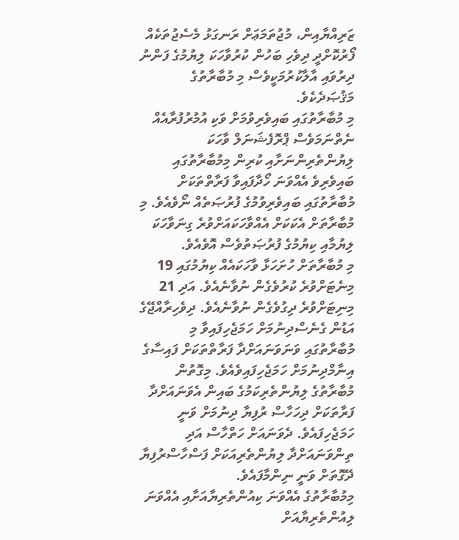ޒަރިއްޔާއިން، މުޖުތަމަޢަށް ރަނގަޅު މެސެޖުތަކެއް ފޯރުކޮށްދީ ދިވެހި ބަހުން ކުރުވާހަކަ ލިޔުމުގެ ފަންނު ދިރުވައި އާލާކުރުމަކީވެސް މި މުބާރާތުގެ މަޤުޞަދެކެވެ.
މި މުބާރާތުގައި ބައިވެރިވުމަށް ވަކި އުމުރުފުރާއެއް ނެތްނަމަވެސް ޕްރޮފެޝަނަލް ވާހަކަ ލިޔުންތެރިންނަށާއި ކުރިން މިމުބާރާތުގައި ބައިވެރިވެ އެއްވަނަ ހޯދާފައިވާ ފަރާތްތަކަށް މުބާރާތުގައި ބައިވެރިވުމުގެ ފުރުޞަތެއް ނޯވެއެވެ. މި މުބާރާތަށް އެކަކަށް އެއްވާހަކައަށްވުރެ ގިނަވާހަކަ ލިޔުމާއި ކިޔުމުގެ ފުރުޞަތުވެސް އޮވެއެވެ.
މި މުބާރާތަށް ހުށަހަޅާ ވާހަކައެއް ކިޔުމުގައި 19 މިނެޓަށްވުރެ ކުރުވެގެން ނުވާނެއެވެ. އަދި 21 މިނިޓަށްވުރެ ދިގުވެގެން ނުވާނެއެވެ. ދިވެހިރާއްޖޭގެ އަޑުން ގެނެސްދިނުމަށް ހަމަޖެހިފައިވާ މި މުބާރާތުގައި ވަނަވަނައަށްދާ ފަރާތްތަކަށް ފައިސާގެ އިނާމްދިނުމަށް ހަމަޖެހިފައިވެއެވެ. މިގޮތުން މުބާރާތުގެ ލިޔުންތެރިކަމުގެ ބައިން އެވަނައަށްދާ ފަރާތަކަށް ދިހަހާސް ރުފިޔާ ދިނުމަށް ވަނީ ހަމަޖެހިފައެވެ. ދެވަނައަށް ހަތްހާސް އަދި ތިންވަނައަށްދާ ލިޔުންތެރިއަކަށް ފަސްހާސްރުފިޔާ ދޭގޮތަށް ވަނީ ނިންމާފައެވެ.
މިމުބާރާތުގެ އެއްވަނަ ކިއުންތެރިޔާއަށާއި އެއްވަނަ ލިއުންތެރިޔާއަށް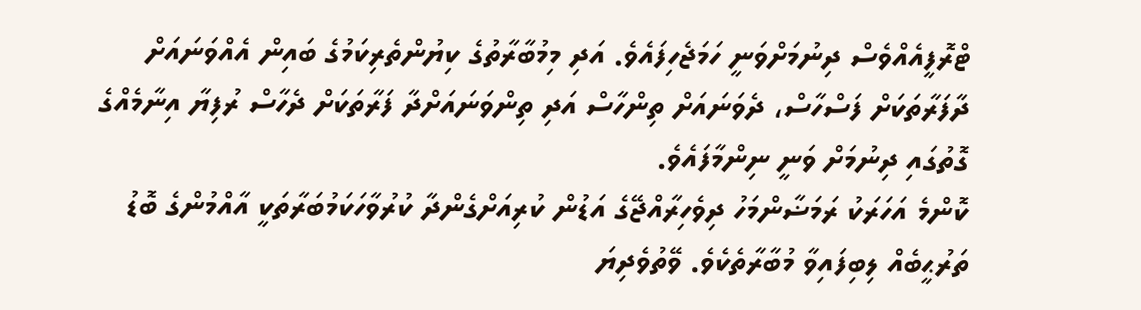ޓްރޮފީއެއްވެސް ދިނުމަށްވަނީ ހަމަޖެހިފައެވެ. އަދި މިމުބާރާތުގެ ކިޔުންތެރިކަމުގެ ބައިން އެއްވަނައަށް ދާފަރާތަކަށް ފަސްހާސް، ދެވަނައަށް ތިންހާސް އަދި ތިންވަނައަށްދާ ފަރާތަކަށް ދެހާސް ރުފިޔާ އިނާމެއްގެ ގޮތުގައި ދިނުމަށް ވަނީ ނިންމާފައެވެ.
ކޮންމެ އަހަރަކު ރަމަޟާންމަހު ދިވެހިރާއްޖޭގެ އަޑުން ކުރިއަށްގެންދާ ކުރުވާހަކަމުބަރާތަކީ އާއްމުންގެ ބޮޑު ތަރުޙީބެއް ލިބިފައިވާ މުބާރާތެކެވެ. ވޭތުވެދިޔަ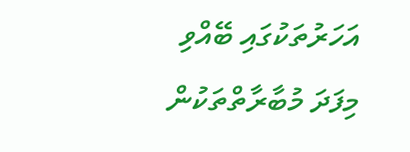އަހަރުތަކުގައި ބޭއްވި މިފަދަ މުބާރާތްތަކުން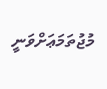މުޖުތަމަޢަށްވަނީ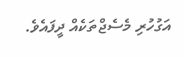އަގުހުރި މެސެޖްތަކެއް ދީފައެވެ.